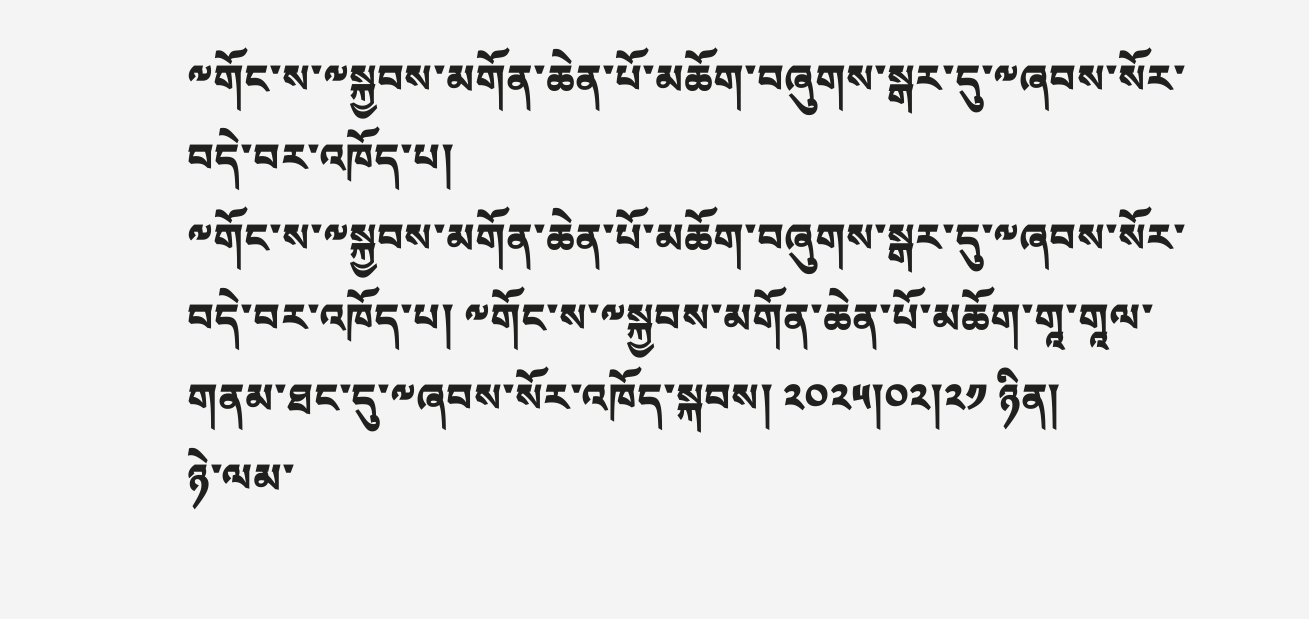༸གོང་ས་༸སྐྱབས་མགོན་ཆེན་པོ་མཆོག་བཞུགས་སྒར་དུ་༸ཞབས་སོར་བདེ་བར་འཁོད་པ།
༸གོང་ས་༸སྐྱབས་མགོན་ཆེན་པོ་མཆོག་བཞུགས་སྒར་དུ་༸ཞབས་སོར་བདེ་བར་འཁོད་པ། ༸གོང་ས་༸སྐྱབས་མགོན་ཆེན་པོ་མཆོག་གཱ་གཱལ་གནམ་ཐང་དུ་༸ཞབས་སོར་འཁོད་སྐབས། ༢༠༢༥།༠༢།༢༡ ཉིན།
ཉེ་ལམ་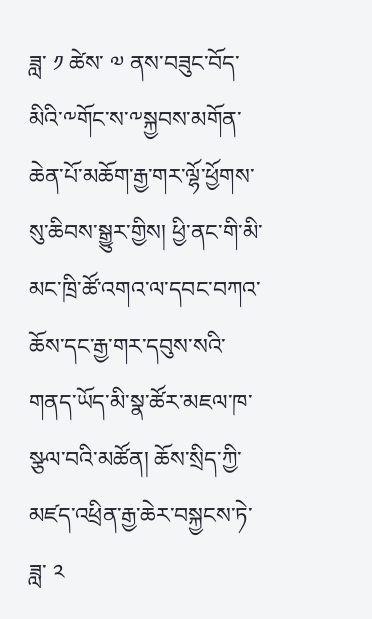ཟླ་ ༡ ཚེས་ ༧ ནས་བཟུང་བོད་མིའི་༸གོང་ས་༸སྐྱབས་མགོན་ཆེན་པོ་མཆོག་རྒྱ་གར་ལྷོ་ཕྱོགས་སུ་ཆིབས་སྒྱུར་གྱིས། ཕྱི་ནང་གི་མི་མང་ཁྲི་ཚོ་འགའ་ལ་དབང་བཀའ་ཆོས་དང་རྒྱ་གར་དབུས་སའི་གནད་ཡོད་མི་སྣ་ཚོར་མཇལ་ཁ་སྩལ་བའི་མཚོན། ཆོས་སྲིད་ཀྱི་མཛད་འཕྲིན་རྒྱ་ཆེར་བསྐྱངས་ཏེ་ཟླ་ ༢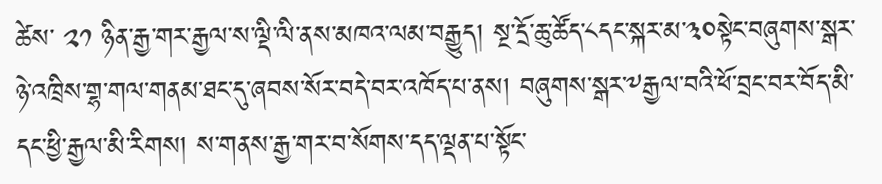ཚེས་ ༢༡ ཉིན་རྒྱ་གར་རྒྱལ་ས་ལྡི་ལི་ནས་མཁའ་ལམ་བརྒྱུད། སྔ་དྲོ་ཆུ་ཚོད་༨དང་སྐར་མ་༣༠སྟེང་བཞུགས་སྒར་ཉེ་འཁྲིས་གྷ་གལ་གནམ་ཐང་དུ་ཞབས་སོར་བདེ་བར་འཁོད་པ་ནས། བཞུགས་སྒར་༸རྒྱལ་བའི་ཕོ་བྲང་བར་བོད་མི་དང་ཕྱི་རྒྱལ་མི་རིགས། ས་གནས་རྒྱ་གར་བ་སོགས་དད་ལྡན་པ་སྟོང་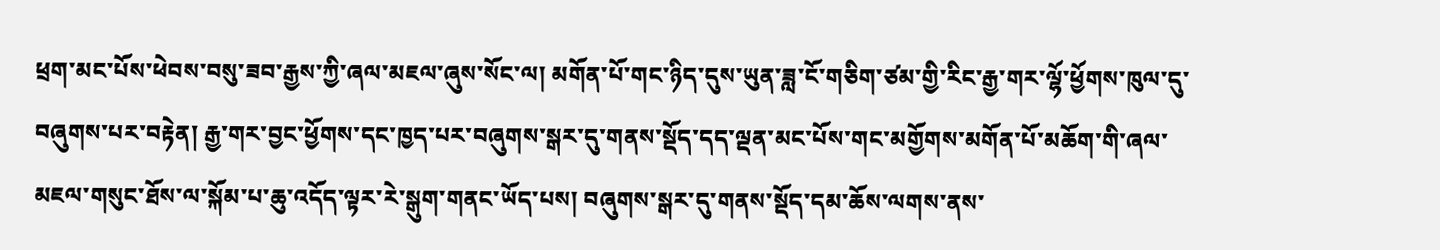ཕྲག་མང་པོས་ཕེབས་བསུ་ཟབ་རྒྱས་ཀྱི་ཞལ་མཇལ་ཞུས་སོང་ལ། མགོན་པོ་གང་ཉིད་དུས་ཡུན་ཟླ་ངོ་གཅིག་ཙམ་གྱི་རིང་རྒྱ་གར་ལྷོ་ཕྱོགས་ཁུལ་དུ་བཞུགས་པར་བརྟེན། རྒྱ་གར་བྱང་ཕྱོགས་དང་ཁྱད་པར་བཞུགས་སྒར་དུ་གནས་སྡོད་དད་ལྡན་མང་པོས་གང་མགྱོགས་མགོན་པོ་མཆོག་གི་ཞལ་མཇལ་གསུང་ཐོས་ལ་སྐོམ་པ་ཆུ་འདོད་ལྟར་རེ་སྒུག་གནང་ཡོད་པས། བཞུགས་སྒར་དུ་གནས་སྡོད་དམ་ཆོས་ལགས་ནས་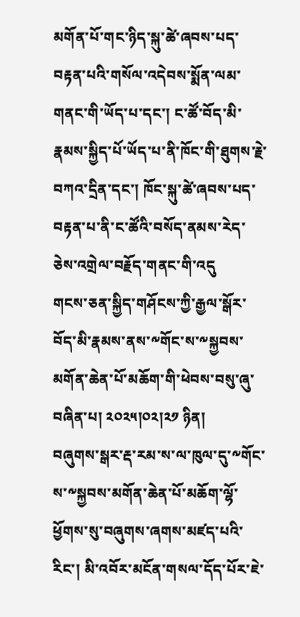མགོན་པོ་གང་ཉིད་སྐུ་ཚེ་ཞབས་པད་བརྟན་པའི་གསོལ་འདེབས་སྨོན་ལམ་གནང་གི་ཡོད་པ་དང་། ང་ཚོ་བོད་མི་རྣམས་སྐྱིད་པོ་ཡོད་པ་ནི་ཁོང་གི་ཐུགས་རྗེ་བཀའ་དྲིན་དང་། ཁོང་སྐུ་ཚེ་ཞབས་པད་བརྟན་པ་ནི་ང་ཚོའི་བསོད་ནམས་རེད་ཅེས་འགྲེལ་བརྗོད་གནང་གི་འདུ
གངས་ཅན་སྐྱིད་གཤོངས་ཀྱི་རྒྱལ་སྒོར་བོད་མི་རྣམས་ནས་༸གོང་ས་༸སྐྱབས་མགོན་ཆེན་པོ་མཆོག་གི་ཕེབས་བསུ་ཞུ་བཞིན་པ། ༢༠༢༥།༠༢།༢༡ ཉིན།
བཞུགས་སྒར་རྡ་རམ་ས་ལ་ཁུལ་དུ་༸གོང་ས་༸སྐྱབས་མགོན་ཆེན་པོ་མཆོག་ལྷོ་ཕྱོགས་སུ་བཞུགས་ཞགས་མཛད་པའི་རིང་། མི་འབོར་མངོན་གསལ་དོད་པོར་ཇེ་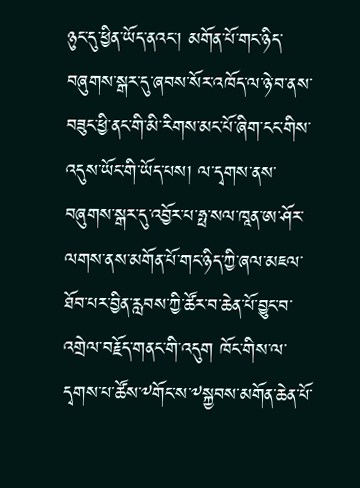ཉུང་དུ་ཕྱིན་ཡོད་ནའང་། མགོན་པོ་གང་ཉིད་བཞུགས་སྒར་དུ་ཞབས་སོར་འཁོད་ལ་ཉེ་བ་ནས་བཟུང་ཕྱི་ནང་གི་མི་རིགས་མང་པོ་ཞིག་ངང་གིས་འདུས་ཡོང་གི་ཡོད་པས། ལ་དྭགས་ནས་བཞུགས་སྒར་དུ་འབྱོར་པ་ཧྥ་སལ་ཁཱན་ཨ་ཤོར་ལགས་ནས་མགོན་པོ་གང་ཉིད་ཀྱི་ཞལ་མཇལ་ཐོབ་པར་བྱིན་རླབས་ཀྱི་ཚོར་བ་ཆེན་པོ་བྱུང་བ་འགྲེལ་བརྗོད་གནང་གི་འདུག ཁོང་གིས་ལ་དྭགས་པ་ཚོས་༸གོང་ས་༸སྐྱབས་མགོན་ཆེན་པོ་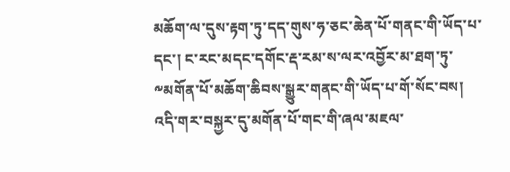མཆོག་ལ་དུས་རྟག་ཏུ་དད་གུས་ཧ་ཅང་ཆེན་པོ་གནང་གི་ཡོད་པ་དང་། ང་རང་མདང་དགོང་རྡ་རམ་ས་ལར་འབྱོར་མ་ཐག་ཏུ་༸མགོན་པོ་མཆོག་ཆིབས་སྒྱུར་གནང་གི་ཡོད་པ་གོ་སོང་བས། འདི་གར་བསྐྱར་དུ་མགོན་པོ་གང་གི་ཞལ་མཇལ་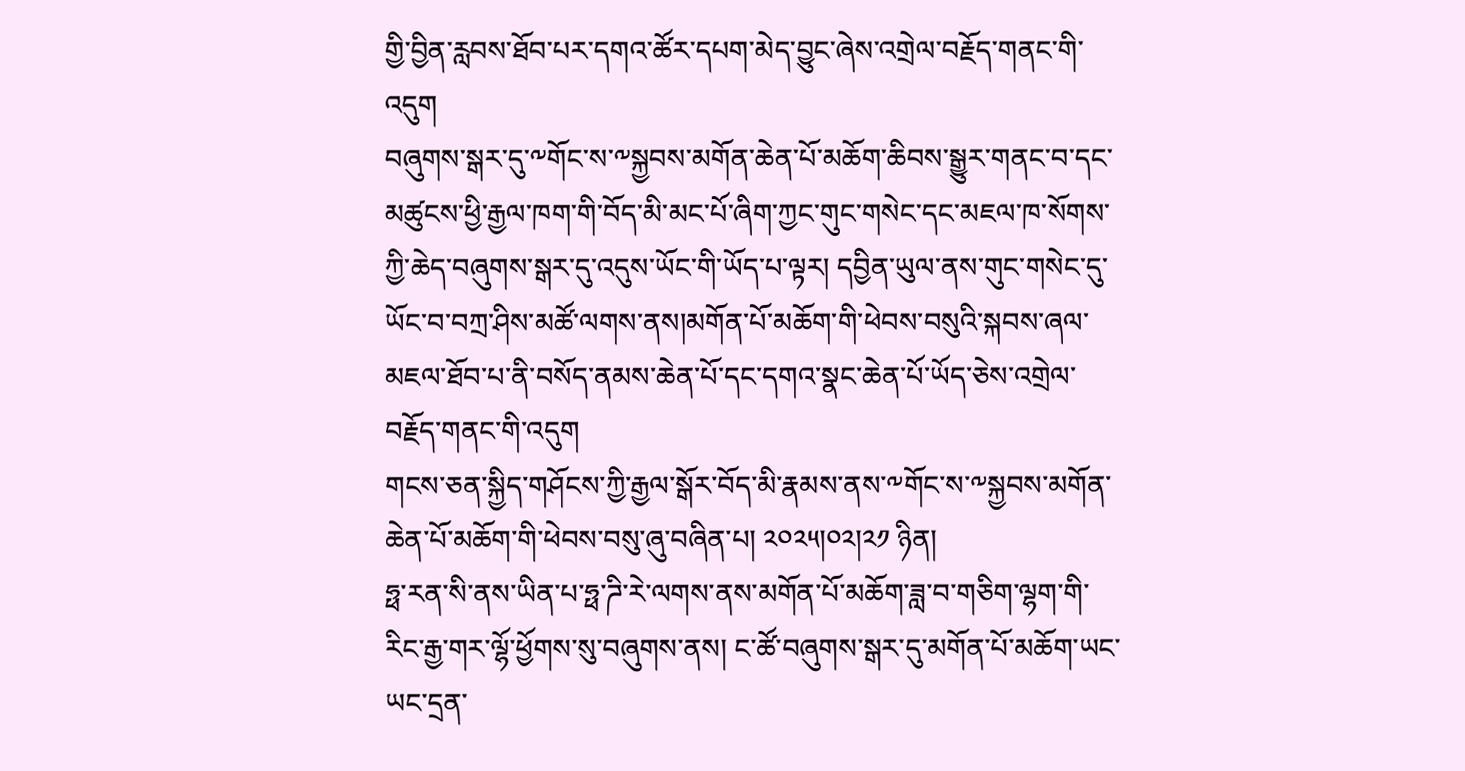གྱི་བྱིན་རླབས་ཐོབ་པར་དགའ་ཚོར་དཔག་མེད་བྱུང་ཞེས་འགྲེལ་བརྗོད་གནང་གི་འདུག
བཞུགས་སྒར་དུ་༸གོང་ས་༸སྐྱབས་མགོན་ཆེན་པོ་མཆོག་ཆིབས་སྒྱུར་གནང་བ་དང་མཚུངས་ཕྱི་རྒྱལ་ཁག་གི་བོད་མི་མང་པོ་ཞིག་ཀྱང་གུང་གསེང་དང་མཇལ་ཁ་སོགས་ཀྱི་ཆེད་བཞུགས་སྒར་དུ་འདུས་ཡོང་གི་ཡོད་པ་ལྟར། དབྱིན་ཡུལ་ནས་གུང་གསེང་དུ་ཡོང་བ་བཀྲ་ཤིས་མཚོ་ལགས་ནས།མགོན་པོ་མཆོག་གི་ཕེབས་བསུའི་སྐབས་ཞལ་མཇལ་ཐོབ་པ་ནི་བསོད་ནམས་ཆེན་པོ་དང་དགའ་སྣང་ཆེན་པོ་ཡོད་ཅེས་འགྲེལ་བརྗོད་གནང་གི་འདུག
གངས་ཅན་སྐྱིད་གཤོངས་ཀྱི་རྒྱལ་སྒོར་བོད་མི་རྣམས་ནས་༸གོང་ས་༸སྐྱབས་མགོན་ཆེན་པོ་མཆོག་གི་ཕེབས་བསུ་ཞུ་བཞིན་པ། ༢༠༢༥།༠༢།༢༡ ཉིན།
ཧྥ་རན་སི་ནས་ཡིན་པ་ཧྥ་ཌི་རེ་ལགས་ནས་མགོན་པོ་མཆོག་ཟླ་བ་གཅིག་ལྷག་གི་རིང་རྒྱ་གར་ལྷོ་ཕྱོགས་སུ་བཞུགས་ནས། ང་ཚོ་བཞུགས་སྒར་དུ་མགོན་པོ་མཆོག་ཡང་ཡང་དྲན་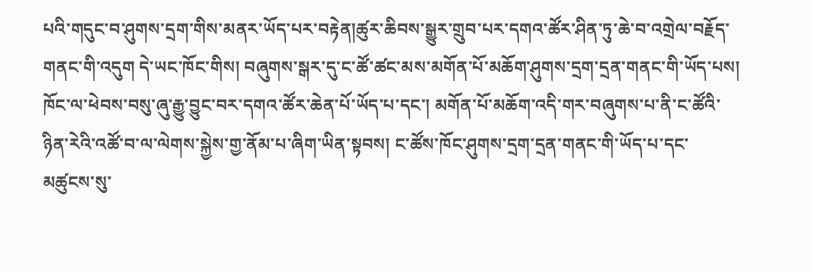པའི་གདུང་བ་ཤུགས་དྲག་གིས་མནར་ཡོད་པར་བརྟེན།ཚུར་ཆིབས་སྒྱུར་གྲུབ་པར་དགའ་ཚོར་ཤིན་ཏུ་ཆེ་བ་འགྲེལ་བརྗོད་གནང་གི་འདུག དེ་ཡང་ཁོང་གིས། བཞུགས་སྒར་དུ་ང་ཚོ་ཚང་མས་མགོན་པོ་མཆོག་ཤུགས་དྲག་དྲན་གནང་གི་ཡོད་པས། ཁོང་ལ་ཕེབས་བསུ་ཞུ་རྒྱུ་བྱུང་བར་དགའ་ཚོར་ཆེན་པོ་ཡོད་པ་དང་། མགོན་པོ་མཆོག་འདི་གར་བཞུགས་པ་ནི་ང་ཚོའི་ཉིན་རེའི་འཚོ་བ་ལ་ལེགས་སྐྱེས་གྱ་ནོམ་པ་ཞིག་ཡིན་སྟབས། ང་ཚོས་ཁོང་ཤུགས་དྲག་དྲན་གནང་གི་ཡོད་པ་དང་མཚུངས་སུ་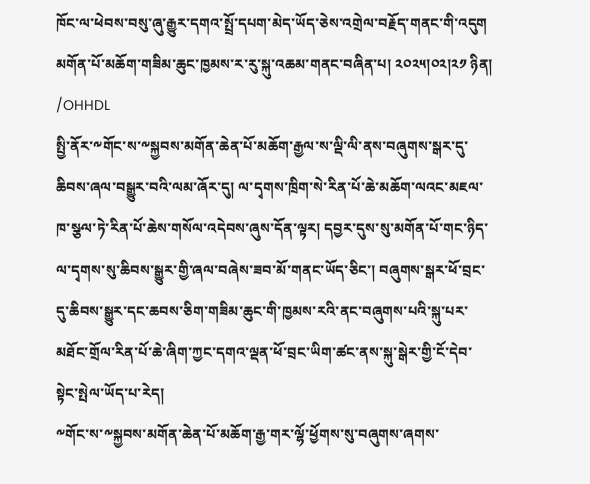ཁོང་ལ་ཕེབས་བསུ་ཞུ་རྒྱུར་དགའ་སྤྲོ་དཔག་མེད་ཡོད་ཅེས་འགྲེལ་བརྗོད་གནང་གི་འདུག
མགོན་པོ་མཆོག་གཟིམ་ཆུང་ཁྱམས་ར་རུ་སྐུ་འཆམ་གནང་བཞིན་པ། ༢༠༢༥།༠༢།༢༡ ཉིན། /OHHDL
སྤྱི་ནོར་༸གོང་ས་༸སྐྱབས་མགོན་ཆེན་པོ་མཆོག་རྒྱལ་ས་ལྡི་ལི་ནས་བཞུགས་སྒར་དུ་ཆིབས་ཞལ་བསྒྱུར་བའི་ལམ་ཞོར་དུ། ལ་དྭགས་ཁྲིག་སེ་རིན་པོ་ཆེ་མཆོག་ལའང་མཇལ་ཁ་སྩལ་ཏེ་རིན་པོ་ཆེས་གསོལ་འདེབས་ཞུས་དོན་ལྟར། དབྱར་དུས་སུ་མགོན་པོ་གང་ཉིད་ལ་དྭགས་སུ་ཆིབས་སྒྱུར་གྱི་ཞལ་བཞེས་ཟབ་མོ་གནང་ཡོད་ཅིང་། བཞུགས་སྒར་ཕོ་བྲང་དུ་ཆིབས་སྒྱུར་དང་ཆབས་ཅིག་གཟིམ་ཆུང་གི་ཁྱམས་རའི་ནང་བཞུགས་པའི་སྐུ་པར་མཐོང་གྲོལ་རིན་པོ་ཆེ་ཞིག་ཀྱང་དགའ་ལྡན་ཕོ་བྲང་ཡིག་ཚང་ནས་སྐུ་སྒེར་གྱི་ངོ་དེབ་སྟེང་སྤེལ་ཡོད་པ་རེད།
༸གོང་ས་༸སྐྱབས་མགོན་ཆེན་པོ་མཆོག་རྒྱ་གར་ལྷོ་ཕྱོགས་སུ་བཞུགས་ཞགས་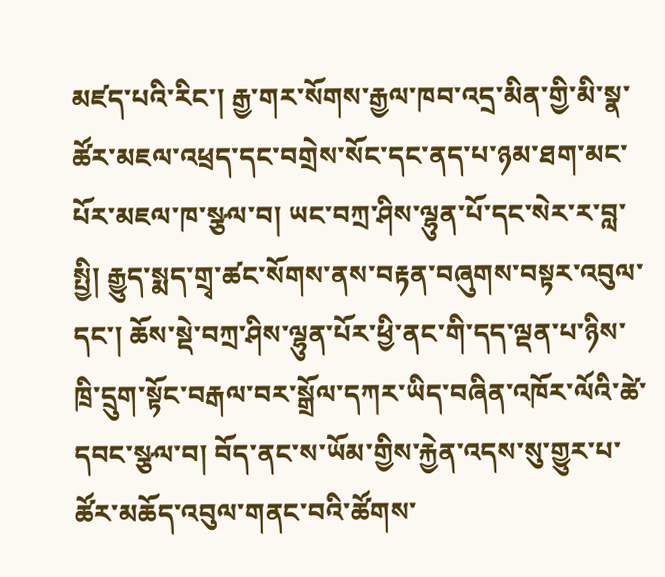མཛད་པའི་རིང་། རྒྱ་གར་སོགས་རྒྱལ་ཁབ་འདྲ་མིན་གྱི་མི་སྣ་ཚོར་མཇལ་འཕྲད་དང་བགྲེས་སོང་དང་ནད་པ་ཉམ་ཐག་མང་པོར་མཇལ་ཁ་སྩལ་བ། ཡང་བཀྲ་ཤིས་ལྷུན་པོ་དང་སེར་ར་བླ་སྤྱི། རྒྱུད་སྨད་གྲྭ་ཚང་སོགས་ནས་བརྟན་བཞུགས་བསྟར་འབུལ་དང་། ཆོས་སྡེ་བཀྲ་ཤིས་ལྷུན་པོར་ཕྱི་ནང་གི་དད་ལྡན་པ་ཉིས་ཁྲི་དྲུག་སྟོང་བརྒལ་བར་སྒྲོལ་དཀར་ཡིད་བཞིན་འཁོར་ལོའི་ཚེ་དབང་སྩལ་བ། བོད་ནང་ས་ཡོམ་གྱིས་རྐྱེན་འདས་སུ་གྱུར་པ་ཚོར་མཆོད་འབུལ་གནང་བའི་ཚོགས་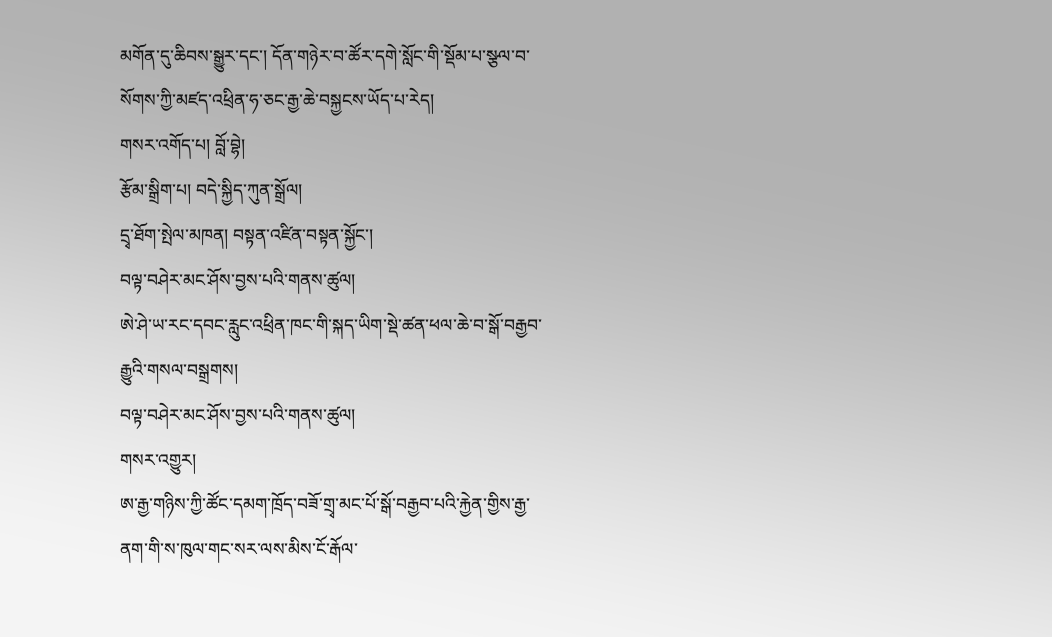མགོན་དུ་ཆིབས་སྒྱུར་དང་། དོན་གཉེར་བ་ཚོར་དགེ་སློང་གི་སྡོམ་པ་སྩལ་བ་སོགས་ཀྱི་མཛད་འཕྲིན་ཧ་ཅང་རྒྱ་ཆེ་བསྐྱངས་ཡོད་པ་རེད།
གསར་འགོད་པ། བློ་བྷེ།
རྩོམ་སྒྲིག་པ། བདེ་སྐྱིད་ཀུན་སྒྲོལ།
དྲྭ་ཐོག་སྤེལ་མཁན། བསྟན་འཛིན་བསྟན་སྐྱོང་།
བལྟ་བཤེར་མང་ཤོས་བྱས་པའི་གནས་ཚུལ།
ཨེ་ཤེ་ཡ་རང་དབང་རླུང་འཕྲིན་ཁང་གི་སྐད་ཡིག་སྡེ་ཚན་ཕལ་ཆེ་བ་སྒོ་བརྒྱབ་རྒྱུའི་གསལ་བསྒྲགས།
བལྟ་བཤེར་མང་ཤོས་བྱས་པའི་གནས་ཚུལ།
གསར་འགྱུར།
ཨ་རྒྱ་གཉིས་ཀྱི་ཚོང་དམག་ཁྲོད་བཟོ་གྲྭ་མང་པོ་སྒོ་བརྒྱབ་པའི་རྐྱེན་གྱིས་རྒྱ་ནག་གི་ས་ཁུལ་གང་སར་ལས་མིས་ངོ་རྒོལ་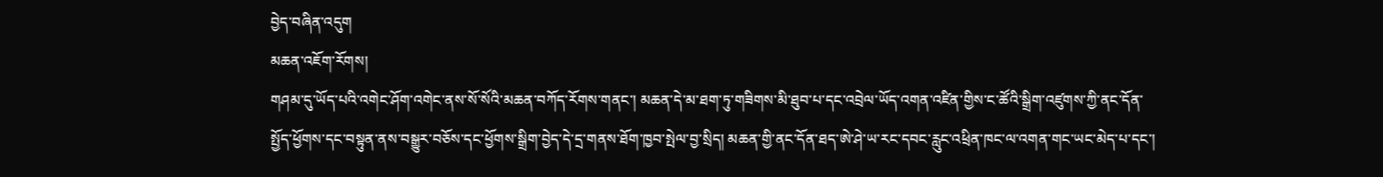བྱེད་བཞིན་འདུག
མཆན་འཇོག་རོགས།
གཤམ་དུ་ཡོད་པའི་འགེང་ཤོག་འགེང་ནས་སོ་སོའི་མཆན་བཀོད་རོགས་གནང་། མཆན་དེ་མ་ཐག་ཏུ་གཟིགས་མི་ཐུབ་པ་དང་འབྲེལ་ཡོད་འགན་འཛིན་གྱིས་ང་ཚོའི་སྒྲིག་འཛུགས་ཀྱི་ནང་དོན་སྤྱོད་ཕྱོགས་དང་བསྟུན་ནས་བསྒྱུར་བཅོས་དང་ཕྱོགས་སྒྲིག་བྱེད་དེ་དྲ་གནས་ཐོག་ཁྱབ་སྤེལ་བྱ་སྲིད། མཆན་གྱི་ནང་དོན་ཐད་ཨེ་ཤེ་ཡ་རང་དབང་རླུང་འཕྲིན་ཁང་ལ་འགན་གང་ཡང་མེད་པ་དང་།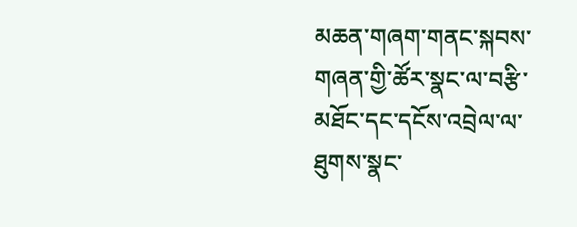མཆན་གཞག་གནང་སྐབས་གཞན་གྱི་ཚོར་སྣང་ལ་བརྩི་མཐོང་དང་དངོས་འབྲེལ་ལ་ཐུགས་སྣང་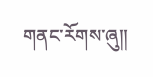གནང་རོགས་ཞུ༎